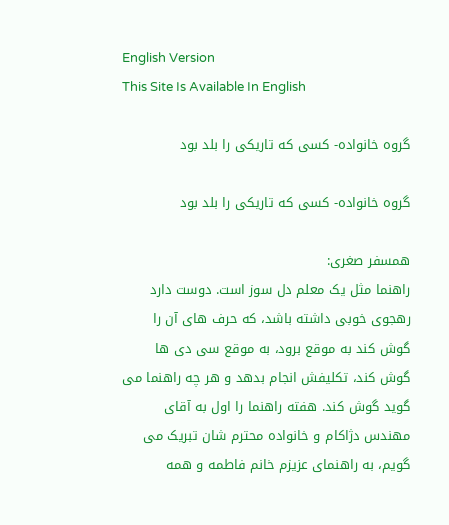English Version
This Site Is Available In English

گروه خانواده- کسی که تاریکی را بلد بود

گروه خانواده- کسی که تاریکی را بلد بود

همسفر صغری:
راهنما مثل یک معلم دل سوز است. دوست دارد رهجوی خوبی داشته باشد، که حرف های آن را گوش کند به موقع برود، به موقع سی دی ها گوش کند، تکلیفش انجام بدهد و هر چه راهنما می گوید گوش کند. هفته راهنما را اول به آقای مهندس دژاکام و خانواده محترم شان تبریک می گویم، به راهنمای عزیزم خانم فاطمه و همه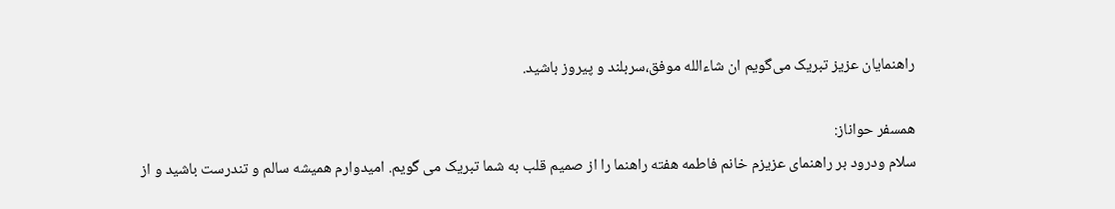راهنمایان عزیز تبریک می‌گویم ان شاءالله موفق،سربلند و پیروز باشید.

همسفر حواناز:
سلام ودرود بر راهنمای عزیزم خانم فاطمه هفته راهنما را از صمیم قلب به شما تبریک می گویم. امیدوارم همیشه سالم و تندرست باشید و از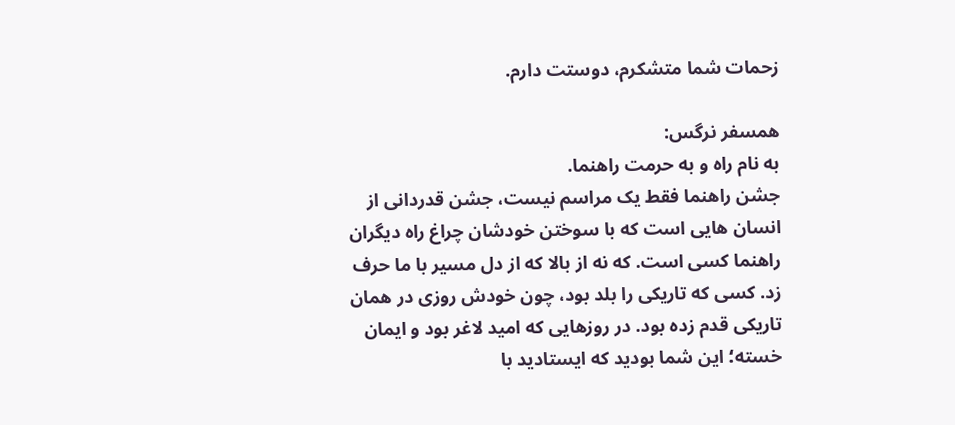زحمات شما متشکرم، دوستت دارم.

همسفر نرگس:
به نام راه و به حرمت راهنما.
جشن راهنما فقط یک مراسم نیست، جشن قدردانی از انسان‌ هایی است که با سوختن خودشان چراغ راه دیگران راهنما کسی است. که نه از بالا که از دل مسیر با ما حرف زد. کسی که تاریکی را بلد بود، چون خودش روزی در همان تاریکی قدم زده بود. در روزهایی که امید لاغر بود و ایمان خسته؛ این شما بودید که ایستادید با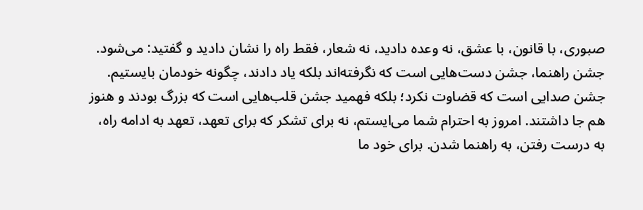صبوری، با قانون، با عشق، نه وعده دادید، نه شعار، فقط راه را نشان دادید و گفتید: می‌شود.
جشن راهنما، جشن دست‌هایی است که نگرفته‌اند بلکه یاد دادند، چگونه خودمان بایستیم. جشن صدایی است که قضاوت نکرد؛ بلکه فهمید جشن قلب‌هایی است که بزرگ بودند و هنوز هم جا داشتند. امروز به احترام شما می‌ایستم، نه برای تشکر که برای تعهد، تعهد به ادامه راه، به درست رفتن، به راهنما شدن. برای خود ما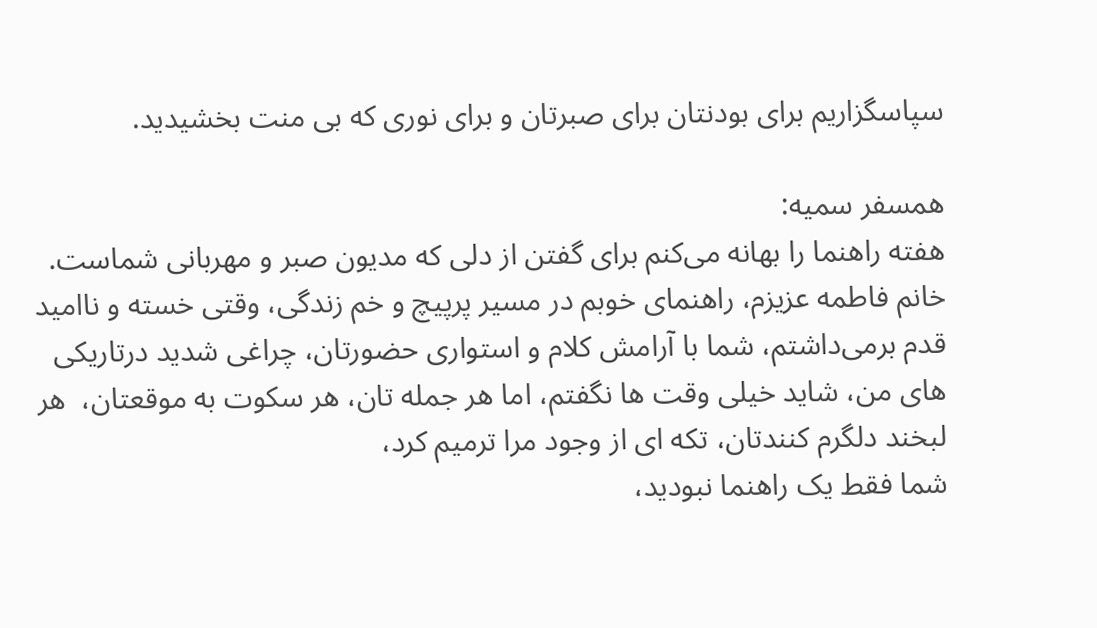سپاسگزاریم برای بودنتان برای صبرتان و برای نوری که بی‌ منت بخشیدید.

همسفر سمیه:
هفته راهنما را بهانه می‌کنم برای گفتن از دلی که مدیون صبر و مهربانی شماست. خانم فاطمه عزیزم، راهنمای خوبم در مسیر پرپیچ و خم زندگی، وقتی خسته و ناامید قدم برمی‌داشتم، شما با آرامش کلام و استواری حضورتان، چراغی شدید درتاریکی های من، شاید خیلی وقت ها نگفتم، اما هر جمله تان، هر سکوت به موقعتان،  هر لبخند دلگرم کنندتان، تکه ای از وجود مرا ترمیم کرد،
شما فقط یک راهنما نبودید،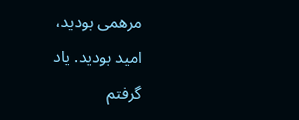مرهمی بودید،
امید بودید. یاد گرفتم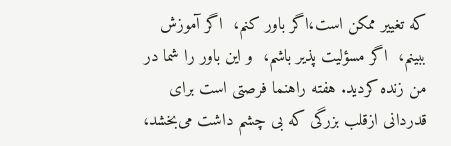که تغییر ممکن است،اگر باور کنم،  اگر آموزش ببینم،  اگر مسؤلیت پذیر باشم،  و این باور را شما در من زنده کردید. هفته راهنما فرصتی است برای قدردانی ازقلب بزرگی که بی چشم داشت می‌بخشد،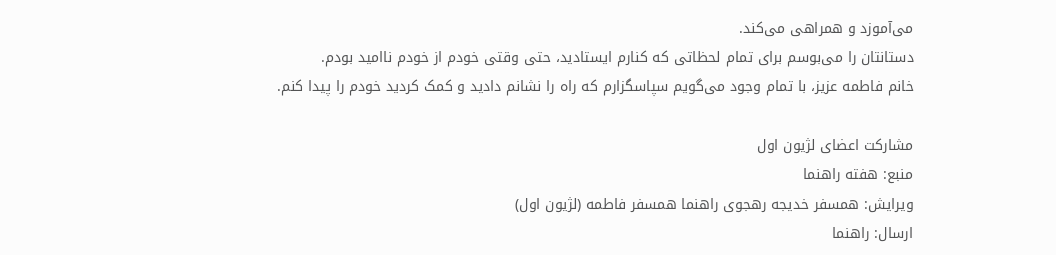می‌آموزد و همراهی می‌کند.
دستانتان را می‌بوسم برای تمام لحظاتی که کنارم ایستادید، حتی وقتی خودم از خودم ناامید بودم.
خانم فاطمه عزیز، با تمام وجود می‌گویم سپاسگزارم که راه را نشانم دادید و کمک کردید خودم را پیدا کنم.

مشارکت اعضای لژیون اول
منبع: هفته راهنما
ویرایش: همسفر خدیجه رهجوی راهنما همسفر فاطمه (لژیون اول)
ارسال: راهنما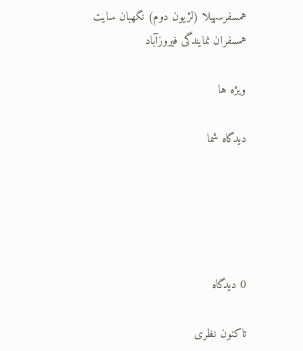همسفرسهیلا (لژیون دوم) نگهبان سایت
همسفران نمایندگی فیروزآباد

ویژه ها

دیدگاه شما





0 دیدگاه

تاکنون نظری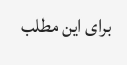برای این مطلب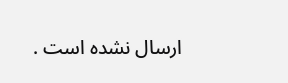ارسال نشده است .